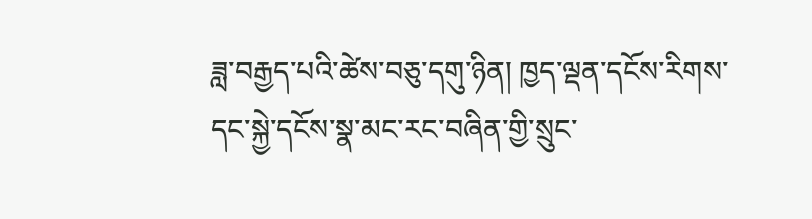ཟླ་བརྒྱད་པའི་ཚེས་བཅུ་དགུ་ཉིན། ཁྱད་ལྡན་དངོས་རིགས་དང་སྐྱེ་དངོས་སྣ་མང་རང་བཞིན་གྱི་སྲུང་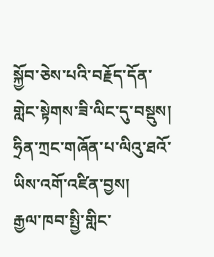སྐྱོབ་ཅེས་པའི་བརྗོད་དོན་གླེང་སྟེགས་ཟི་ལིང་དུ་བསྡུས། ཧྲིན་ཀྲང་གཞོན་པ་ལིའུ་ཐའོ་ཡིས་འགོ་འཛིན་བྱས།
རྒྱལ་ཁབ་སྤྱི་གླིང་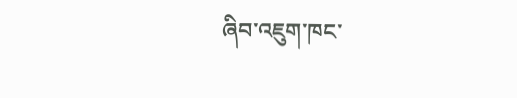ཞིབ་འཇུག་ཁང་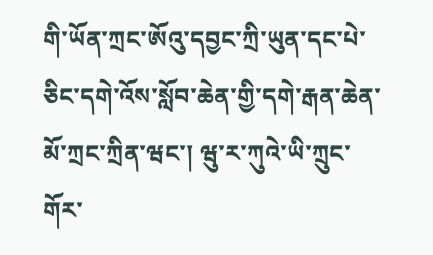གི་ཡོན་ཀྲང་ཨོའུ་དབྱང་ཀྲི་ཡུན་དང་པེ་ཅིང་དགེ་འོས་སློབ་ཆེན་གྱི་དགེ་རྒན་ཆེན་མོ་ཀྲང་ཀྲིན་ཝང་། ཝུ་ར་ཀུའེ་ཡི་ཀྲུང་གོར་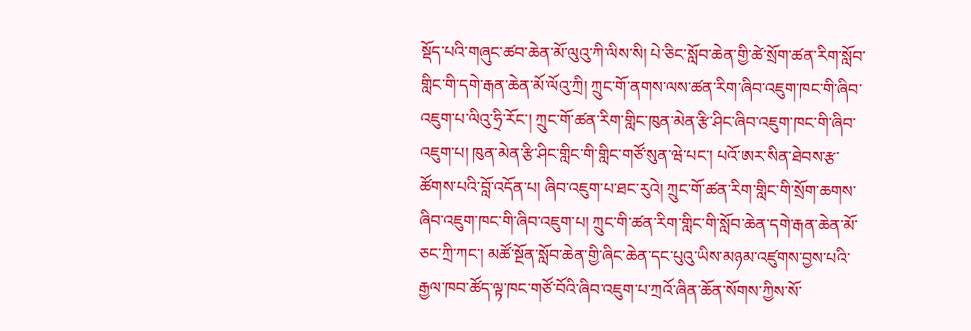སྡོད་པའི་གཞུང་ཚབ་ཆེན་མོ་ལུའུ་ཀི་ལིས་སི། པེ་ཅིང་སློབ་ཆེན་གྱི་ཚེ་སྲོག་ཚན་རིག་སློབ་གླིང་གི་དགེ་རྒན་ཆེན་མོ་ལོའུ་ཀྲི། ཀྲུང་གོ་ནགས་ལས་ཚན་རིག་ཞིབ་འཇུག་ཁང་གི་ཞིབ་འཇུག་པ་ལིའུ་ཧྲི་རོང་། ཀྲུང་གོ་ཚན་རིག་གླིང་ཁུན་མེན་རྩི་ཤིང་ཞིབ་འཇུག་ཁང་གི་ཞིབ་འཇུག་པ། ཁུན་མེན་རྩི་ཤིང་གླིང་གི་གླིང་གཙོ་སུན་ཝེ་པང་། པའོ་ཨར་སིན་ཐེབས་རྩ་ཚོགས་པའི་བློ་འདོན་པ། ཞིབ་འཇུག་པ་ཐང་རུའེ། ཀྲུང་གོ་ཚན་རིག་གླིང་གི་སྲོག་ཆགས་ཞིབ་འཇུག་ཁང་གི་ཞིབ་འཇུག་པ། ཀྲུང་གི་ཚན་རིག་གླིང་གི་སློབ་ཆེན་དགེ་རྒན་ཆེན་མོ་ཅང་ཀྲི་ཀང་། མཚོ་སྔོན་སློབ་ཆེན་གྱི་ཞིང་ཆེན་དང་པུའུ་ཡིས་མཉམ་འཛུགས་བྱས་པའི་རྒྱལ་ཁབ་ཚོད་ལྟ་ཁང་གཙོ་བོའི་ཞིབ་འཇུག་པ་ཀྲའོ་ཞིན་ཆོན་སོགས་ཀྱིས་སོ་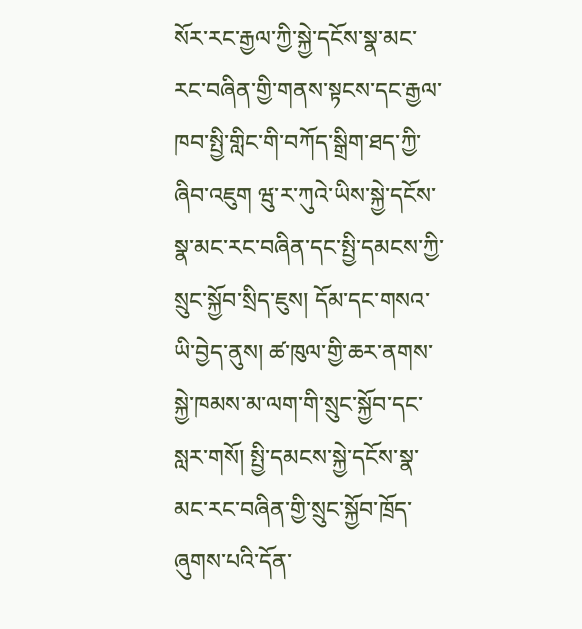སོར་རང་རྒྱལ་ཀྱི་སྐྱེ་དངོས་སྣ་མང་རང་བཞིན་གྱི་གནས་སྟངས་དང་རྒྱལ་ཁབ་སྤྱི་གླིང་གི་བཀོད་སྒྲིག་ཐད་ཀྱི་ཞིབ་འཇུག ཝུ་ར་ཀུའེ་ཡིས་སྐྱེ་དངོས་སྣ་མང་རང་བཞིན་དང་སྤྱི་དམངས་ཀྱི་སྲུང་སྐྱོབ་སྲིད་ཇུས། དོམ་དང་གསའ་ཡི་བྱེད་ནུས། ཚ་ཁུལ་གྱི་ཆར་ནགས་སྐྱེ་ཁམས་མ་ལག་གི་སྲུང་སྐྱོབ་དང་སླར་གསོ། སྤྱི་དམངས་སྐྱེ་དངོས་སྣ་མང་རང་བཞིན་གྱི་སྲུང་སྐྱོབ་ཁྲོད་ཞུགས་པའི་དོན་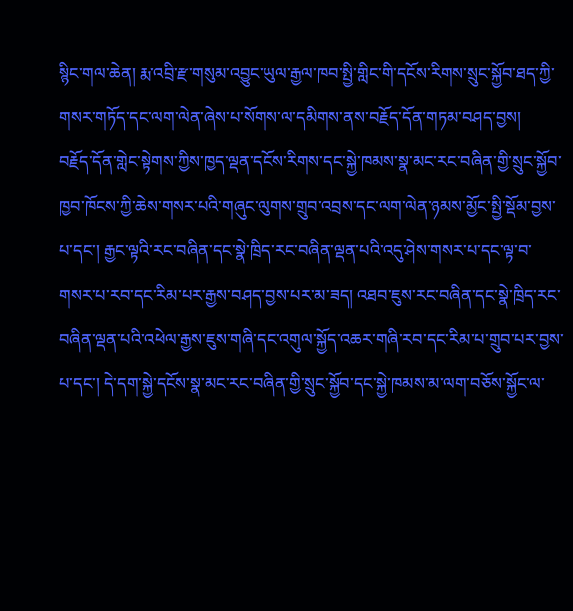སྙིང་གལ་ཆེན། རྨ་འབྲི་རྫ་གསུམ་འབྱུང་ཡུལ་རྒྱལ་ཁབ་སྤྱི་གླིང་གི་དངོས་རིགས་སྲུང་སྐྱོབ་ཐད་ཀྱི་གསར་གཏོད་དང་ལག་ལེན་ཞེས་པ་སོགས་ལ་དམིགས་ནས་བརྗོད་དོན་གཏམ་བཤད་བྱས།
བརྗོད་དོན་གླེང་སྟེགས་ཀྱིས་ཁྱད་ལྡན་དངོས་རིགས་དང་སྐྱེ་ཁམས་སྣ་མང་རང་བཞིན་གྱི་སྲུང་སྐྱོབ་ཁྱབ་ཁོངས་ཀྱི་ཆེས་གསར་པའི་གཞུང་ལུགས་གྲུབ་འབྲས་དང་ལག་ལེན་ཉམས་མྱོང་སྤྱི་སྡོམ་བྱས་པ་དང་། རྒྱང་ལྟའི་རང་བཞིན་དང་སྣེ་ཁྲིད་རང་བཞིན་ལྡན་པའི་འདུ་ཤེས་གསར་པ་དང་ལྟ་བ་གསར་པ་རབ་དང་རིམ་པར་རྒྱས་བཤད་བྱས་པར་མ་ཟད། འཐབ་ཇུས་རང་བཞིན་དང་སྣེ་ཁྲིད་རང་བཞིན་ལྡན་པའི་འཕེལ་རྒྱས་ཇུས་གཞི་དང་འགུལ་སྐྱོད་འཆར་གཞི་རབ་དང་རིམ་པ་གྲུབ་པར་བྱས་པ་དང་། དེ་དག་སྐྱེ་དངོས་སྣ་མང་རང་བཞིན་གྱི་སྲུང་སྐྱོབ་དང་སྐྱེ་ཁམས་མ་ལག་བཅོས་སྐྱོང་ལ་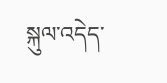སྐུལ་འདེད་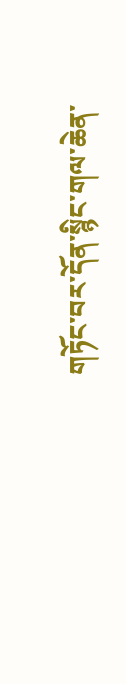གཏོང་བར་དོན་སྙིང་གལ་ཆེན་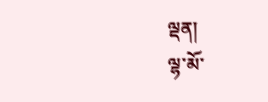ལྡན།
ལྷ་མོ་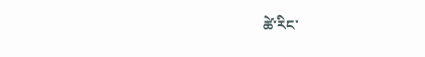ཚེ་རིང་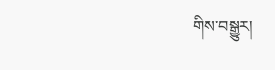གིས་བསྒྱུར།